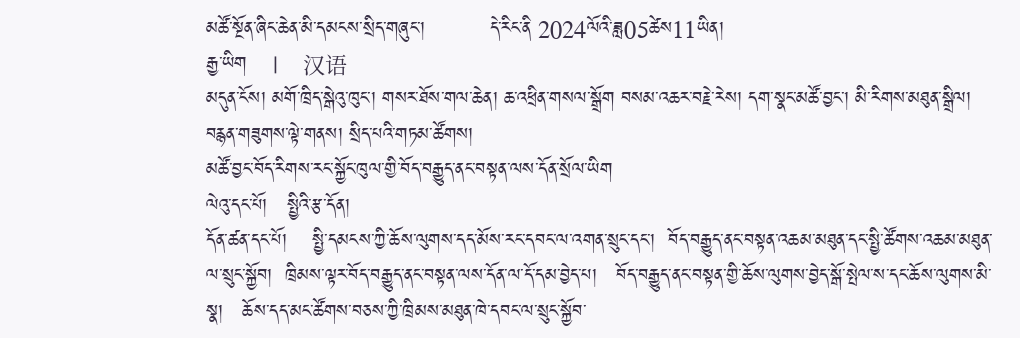མཚོ་སྔོན་ཞིང་ཆེན་མི་དམངས་སྲིད་གཞུང་།          དེ་རིང་ནི 2024ལོའི་ཟླ05ཚེས11ཡིན།
རྒྱ་ཡིག    |    汉语
མདུན་ངོས། མགོ་ཁྲིད་སྒེའུ་ཁུང་། གསར་ཐོས་གལ་ཆེན། ཆ་འཕྲིན་གསལ་སྒྲོག བསམ་འཆར་བརྗེ་རེས། དག་སྣང་མཚོ་བྱང་། མི་རིགས་མཐུན་སྒྲིལ། བརྙན་གཟུགས་ལྟེ་གནས། སྲིད་པའི་གཏམ་ཚོགས།
མཚོ་བྱང་བོད་རིགས་རང་སྐྱོང་ཁུལ་གྱི་བོད་བརྒྱུད་ནང་བསྟན་ལས་དོན་སྲོལ་ཡིག
ལེའུ་དང་པོ།   སྤྱིའི་རྩ་དོན།
དོན་ཚན་དང་པོ།    སྤྱི་དམངས་ཀྱི་ཆོས་ལུགས་དད་མོས་རང་དབང་ལ་འགན་སྲུང་དང་།  བོད་བརྒྱུད་ནང་བསྟན་འཆམ་མཐུན་དང་སྤྱི་ཚོགས་འཆམ་མཐུན་ལ་སྲུང་སྐྱོབ།  ཁྲིམས་ལྟར་བོད་བརྒྱུད་ནང་བསྟན་ལས་དོན་ལ་དོ་དམ་བྱེད་པ།   བོད་བརྒྱུད་ནང་བསྟན་གྱི་ཆོས་ལུགས་བྱེད་སྒོ་སྤེལ་ས་དང་ཆོས་ལུགས་མི་སྣ།   ཆོས་དད་མང་ཚོགས་བཅས་ཀྱི་ཁྲིམས་མཐུན་ཁེ་དབང་ལ་སྲུང་སྐྱོབ་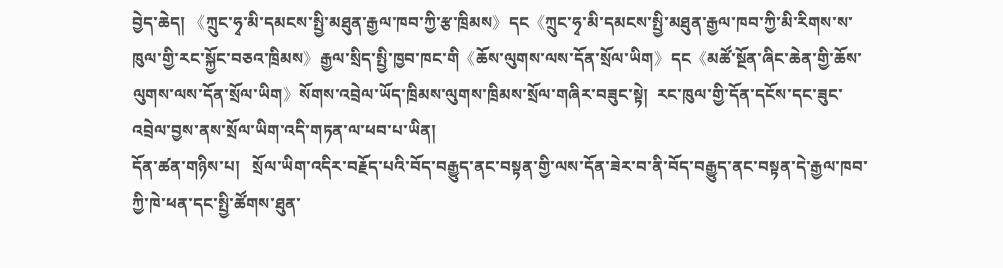བྱེད་ཆེད། 《ཀྲུང་ཧྭ་མི་དམངས་སྤྱི་མཐུན་རྒྱལ་ཁབ་ཀྱི་རྩ་ཁྲིམས》དང《ཀྲུང་ཧྭ་མི་དམངས་སྤྱི་མཐུན་རྒྱལ་ཁབ་ཀྱི་མི་རིགས་ས་ཁུལ་གྱི་རང་སྐྱོང་བཅའ་ཁྲིམས》རྒྱལ་སྲིད་སྤྱི་ཁྱབ་ཁང་གི《ཆོས་ལུགས་ལས་དོན་སྲོལ་ཡིག》དང《མཚོ་སྔོན་ཞིང་ཆེན་གྱི་ཆོས་ལུགས་ལས་དོན་སྲོལ་ཡིག》སོགས་འབྲེལ་ཡོད་ཁྲིམས་ལུགས་ཁྲིམས་སྲོལ་གཞིར་བཟུང་སྟེ།  རང་ཁུལ་གྱི་དོན་དངོས་དང་ཟུང་འབྲེལ་བྱས་ནས་སྲོལ་ཡིག་འདི་གཏན་ལ་ཕབ་པ་ཡིན།
དོན་ཚན་གཉིས་པ།   སྲོལ་ཡིག་འདིར་བརྗོད་པའི་བོད་བརྒྱུད་ནང་བསྟན་གྱི་ལས་དོན་ཟེར་བ་ནི་བོད་བརྒྱུད་ནང་བསྟན་དེ་རྒྱལ་ཁབ་ཀྱི་ཁེ་ཕན་དང་སྤྱི་ཚོགས་ཐུན་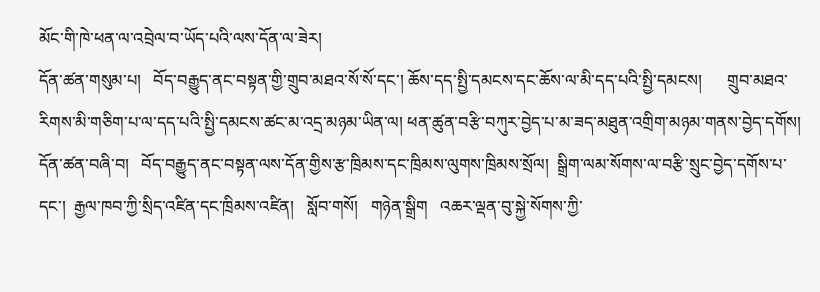མོང་གི་ཁེ་ཕན་ལ་འབྲེལ་བ་ཡོད་པའི་ལས་དོན་ལ་ཟེར།
དོན་ཚན་གསུམ་པ།   བོད་བརྒྱུད་ནང་བསྟན་གྱི་གྲུབ་མཐའ་སོ་སོ་དང་། ཆོས་དད་སྤྱི་དམངས་དང་ཆོས་ལ་མི་དད་པའི་སྤྱི་དམངས།      གྲུབ་མཐའ་རིགས་མི་གཅིག་པ་ལ་དད་པའི་སྤྱི་དམངས་ཚང་མ་འདྲ་མཉམ་ཡིན་ལ། ཕན་ཚུན་བརྩི་བཀུར་བྱེད་པ་མ་ཟད་མཐུན་འགྲིག་མཉམ་གནས་བྱེད་དགོས།
དོན་ཚན་བཞི་བ།   བོད་བརྒྱུད་ནང་བསྟན་ལས་དོན་གྱིས་རྩ་ཁྲིམས་དང་ཁྲིམས་ལུགས་ཁྲིམས་སྲོལ།  སྒྲིག་ལམ་སོགས་ལ་བརྩི་སྲུང་བྱེད་དགོས་པ་དང་།  རྒྱལ་ཁབ་ཀྱི་སྲིད་འཛིན་དང་ཁྲིམས་འཛིན།   སློབ་གསོ།   གཉེན་སྒྲིག   འཆར་ལྡན་བུ་སྐྱེ་སོགས་ཀྱི་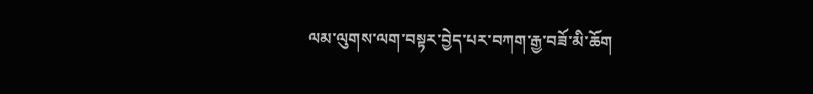ལམ་ལུགས་ལག་བསྟར་བྱེད་པར་བཀག་རྒྱ་བཟོ་མི་ཆོག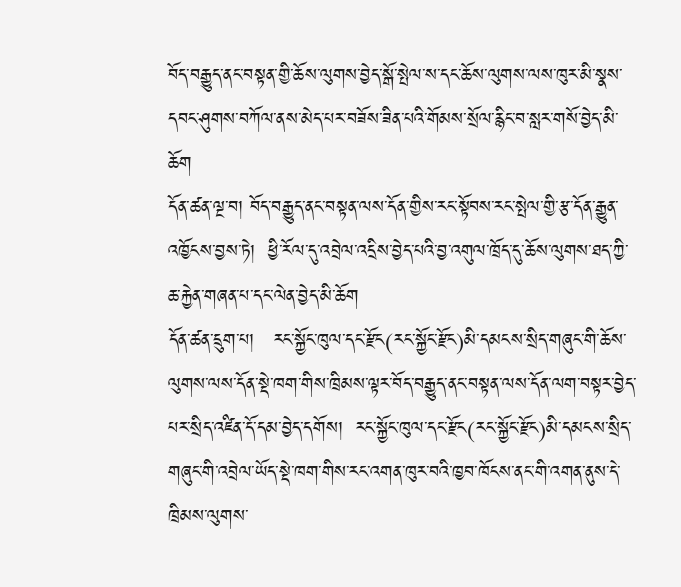བོད་བརྒྱུད་ནང་བསྟན་གྱི་ཆོས་ལུགས་བྱེད་སྒོ་སྤེལ་ས་དང་ཆོས་ལུགས་ལས་ཁུར་མི་སྣས་དབང་ཤུགས་བཀོལ་ནས་མེད་པར་བཟོས་ཟིན་པའི་གོམས་སྲོལ་རྙིང་བ་སླར་གསོ་བྱེད་མི་ཆོག
དོན་ཚན་ལྔ་བ། བོད་བརྒྱུད་ནང་བསྟན་ལས་དོན་གྱིས་རང་སྟོབས་རང་སྤེལ་གྱི་རྩ་དོན་རྒྱུན་འཁྱོངས་བྱས་ཏེ།  ཕྱི་རོལ་དུ་འབྲེལ་འདྲིས་བྱེད་པའི་བྱ་འགུལ་ཁྲོད་དུ་ཆོས་ལུགས་ཐད་ཀྱི་ཆ་རྐྱེན་གཞན་པ་དང་ལེན་བྱེད་མི་ཆོག
དོན་ཚན་དྲུག་པ།   རང་སྐྱོང་ཁུལ་དང་རྫོང(རང་སྐྱོང་རྫོང)མི་དམངས་སྲིད་གཞུང་གི་ཆོས་ལུགས་ལས་དོན་སྡེ་ཁག་གིས་ཁྲིམས་ལྟར་བོད་བརྒྱུད་ནང་བསྟན་ལས་དོན་ལག་བསྟར་བྱེད་པར་སྲིད་འཛིན་དོ་དམ་བྱེད་དགོས།  རང་སྐྱོང་ཁུལ་དང་རྫོང(རང་སྐྱོང་རྫོང)མི་དམངས་སྲིད་གཞུང་གི་འབྲེལ་ཡོད་སྡེ་ཁག་གིས་རང་འགན་ཁུར་བའི་ཁྱབ་ཁོངས་ནང་གི་འགན་ནུས་དེ་ཁྲིམས་ལུགས་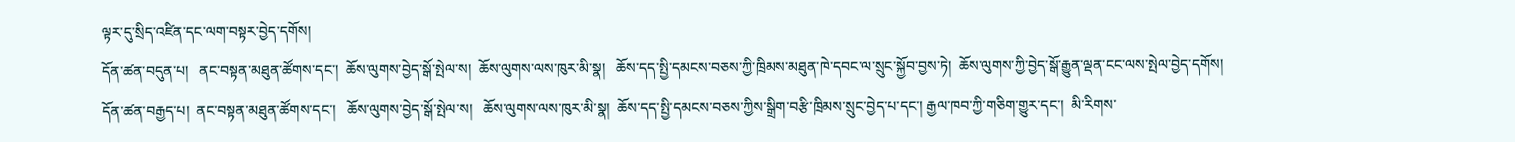ལྟར་དུ་སྲིད་འཛིན་དང་ལག་བསྟར་བྱེད་དགོས།
དོན་ཚན་བདུན་པ།   ནང་བསྟན་མཐུན་ཚོགས་དང་།  ཆོས་ལུགས་བྱེད་སྒོ་སྤེལ་ས།  ཆོས་ལུགས་ལས་ཁུར་མི་སྣ།   ཆོས་དད་སྤྱི་དམངས་བཅས་ཀྱི་ཁྲིམས་མཐུན་ཁེ་དབང་ལ་སྲུང་སྐྱོབ་བྱས་ཏེ།  ཆོས་ལུགས་ཀྱི་བྱེད་སྒོ་རྒྱུན་ལྡན་ངང་ལས་སྤེལ་བྱེད་དགོས།
དོན་ཚན་བརྒྱད་པ།  ནང་བསྟན་མཐུན་ཚོགས་དང་།   ཆོས་ལུགས་བྱེད་སྒོ་སྤེལ་ས།   ཆོས་ལུགས་ལས་ཁུར་མི་སྣ།  ཆོས་དད་སྤྱི་དམངས་བཅས་ཀྱིས་སྒྲིག་བརྩི་ཁྲིམས་སྲུང་བྱེད་པ་དང་། རྒྱལ་ཁབ་ཀྱི་གཅིག་གྱུར་དང་།  མི་རིགས་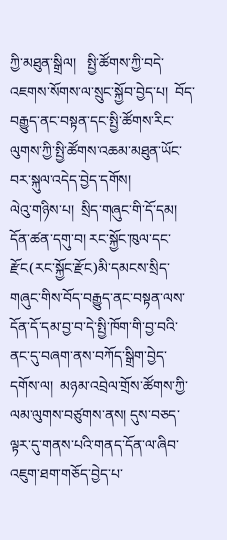ཀྱི་མཐུན་སྒྲིལ།   སྤྱི་ཚོགས་ཀྱི་བདེ་འཇགས་སོགས་ལ་སྲུང་སྐྱོབ་བྱེད་པ།  བོད་བརྒྱུད་ནང་བསྟན་དང་སྤྱི་ཚོགས་རིང་ལུགས་ཀྱི་སྤྱི་ཚོགས་འཆམ་མཐུན་ཡོང་བར་སྐུལ་འདེད་བྱེད་དགོས།
ལེའུ་གཉིས་པ།  སྲིད་གཞུང་གི་དོ་དམ།
དོན་ཚན་དགུ་བ། རང་སྐྱོང་ཁུལ་དང་རྫོང(རང་སྐྱོང་རྫོང)མི་དམངས་སྲིད་གཞུང་གིས་བོད་བརྒྱུད་ནང་བསྟན་ལས་དོན་དོ་དམ་བྱ་བ་དེ་སྤྱི་ཁོག་གི་བྱ་བའི་ནང་དུ་བཞག་ནས་བཀོད་སྒྲིག་བྱེད་དགོས་ལ།  མཉམ་འབྲེལ་གྲོས་ཚོགས་ཀྱི་ལམ་ལུགས་བཙུགས་ནས། དུས་བཅད་ལྟར་དུ་གནས་པའི་གནད་དོན་ལ་ཞིབ་འཇུག་ཐག་གཅོད་བྱེད་པ་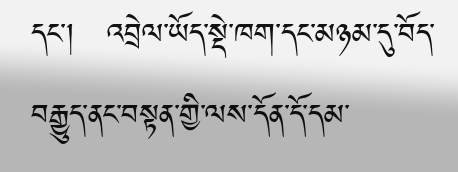དང་།   འབྲེལ་ཡོད་སྡེ་ཁག་དང་མཉམ་དུ་བོད་བརྒྱུད་ནང་བསྟན་གྱི་ལས་དོན་དོ་དམ་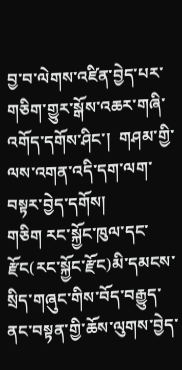བྱ་བ་ལེགས་འཛིན་བྱེད་པར་གཅིག་གྱུར་སྒོས་འཆར་གཞི་འགོད་དགོས་ཤིང་།  གཤམ་གྱི་ལས་འགན་འདི་དག་ལག་བསྟར་བྱེད་དགོས།
གཅིག རང་སྐྱོང་ཁུལ་དང་རྫོང(རང་སྐྱོང་རྫོང)མི་དམངས་སྲིད་གཞུང་གིས་བོད་བརྒྱུད་ནང་བསྟན་གྱི་ཆོས་ལུགས་བྱེད་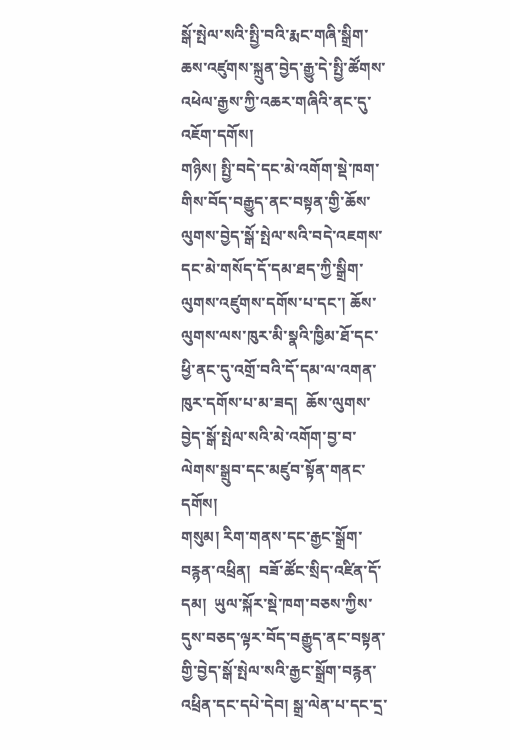སྒོ་སྤེལ་སའི་སྤྱི་བའི་རྨང་གཞི་སྒྲིག་ཆས་འཛུགས་སྐྲུན་བྱེད་རྒྱུ་དེ་སྤྱི་ཚོགས་འཕེལ་རྒྱས་ཀྱི་འཆར་གཞིའི་ནང་དུ་འཇོག་དགོས།
གཉིས། སྤྱི་བདེ་དང་མེ་འགོག་སྡེ་ཁག་གིས་བོད་བརྒྱུད་ནང་བསྟན་གྱི་ཆོས་ལུགས་བྱེད་སྒོ་སྤེལ་སའི་བདེ་འཇགས་དང་མེ་གསོད་དོ་དམ་ཐད་ཀྱི་སྒྲིག་ལུགས་འཛུགས་དགོས་པ་དང་། ཆོས་ལུགས་ལས་ཁུར་མི་སྣའི་ཁྱིམ་ཐོ་དང་ཕྱི་ནང་དུ་འགྲོ་བའི་དོ་དམ་ལ་འགན་ཁུར་དགོས་པ་མ་ཟད།  ཆོས་ལུགས་བྱེད་སྒོ་སྤེལ་སའི་མེ་འགོག་བྱ་བ་ལེགས་སྒྲུབ་དང་མཛུབ་སྟོན་གནང་དགོས།
གསུམ། རིག་གནས་དང་རྒྱང་སྒྲོག་བརྙན་འཕྲིན།  བཟོ་ཚོང་སྲིད་འཛིན་དོ་དམ།  ཡུལ་སྐོར་སྡེ་ཁག་བཅས་ཀྱིས་དུས་བཅད་ལྟར་བོད་བརྒྱུད་ནང་བསྟན་གྱི་བྱེད་སྒོ་སྤེལ་སའི་རྒྱང་སྒྲོག་བརྙན་འཕྲིན་དང་དཔེ་དེབ། སྒྲ་ལེན་པ་དང་དྲ་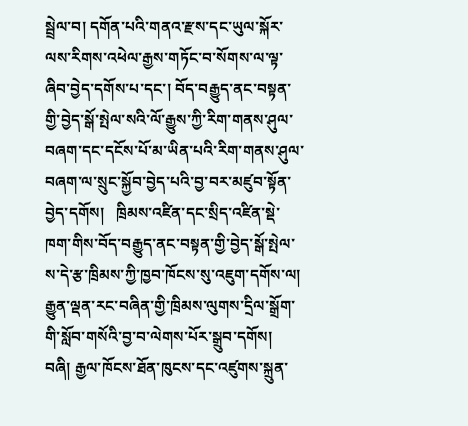སྦྲེལ་བ། དགོན་པའི་གནའ་རྫས་དང་ཡུལ་སྐོར་ལས་རིགས་འཕེལ་རྒྱས་གཏོང་བ་སོགས་ལ་ལྟ་ཞིབ་བྱེད་དགོས་པ་དང་། བོད་བརྒྱུད་ནང་བསྟན་གྱི་བྱེད་སྒོ་སྤེལ་སའི་ལོ་རྒྱུས་ཀྱི་རིག་གནས་ཤུལ་བཞག་དང་དངོས་པོ་མ་ཡིན་པའི་རིག་གནས་ཤུལ་བཞག་ལ་སྲུང་སྐྱོབ་བྱེད་པའི་བྱ་བར་མཛུབ་སྟོན་བྱེད་དགོས།   ཁྲིམས་འཛིན་དང་སྲིད་འཛིན་སྡེ་ཁག་གིས་བོད་བརྒྱུད་ནང་བསྟན་གྱི་བྱེད་སྒོ་སྤེལ་ས་དེ་རྩ་ཁྲིམས་ཀྱི་ཁྱབ་ཁོངས་སུ་འཇུག་དགོས་ལ།   རྒྱུན་ལྡན་རང་བཞིན་གྱི་ཁྲིམས་ལུགས་དྲིལ་སྒྲོག་གི་སློབ་གསོའི་བྱ་བ་ལེགས་པོར་སྒྲུབ་དགོས།
བཞི། རྒྱལ་ཁོངས་ཐོན་ཁུངས་དང་འཛུགས་སྐྲུན་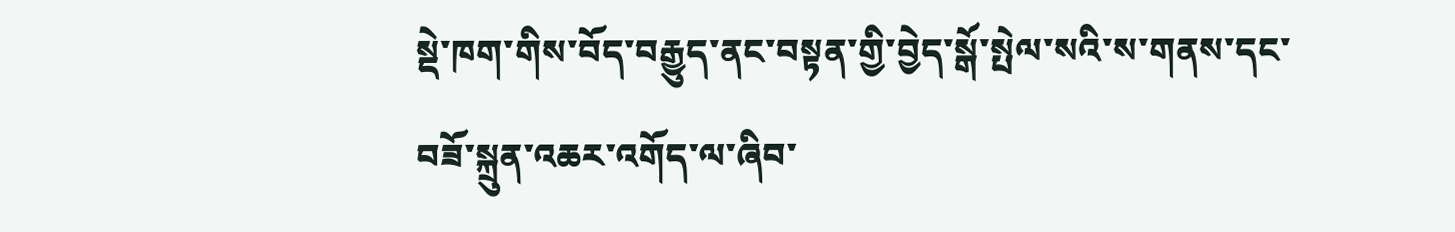སྡེ་ཁག་གིས་བོད་བརྒྱུད་ནང་བསྟན་གྱི་བྱེད་སྒོ་སྤེལ་སའི་ས་གནས་དང་བཟོ་སྐྲུན་འཆར་འགོད་ལ་ཞིབ་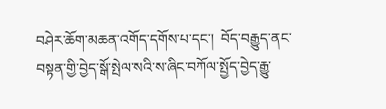བཤེར་ཆོག་མཆན་འགོད་དགོས་པ་དང་།  བོད་བརྒྱུད་ནང་བསྟན་གྱི་བྱེད་སྒོ་སྤེལ་སའི་ས་ཞིང་བཀོལ་སྤྱོད་བྱེད་རྒྱུ་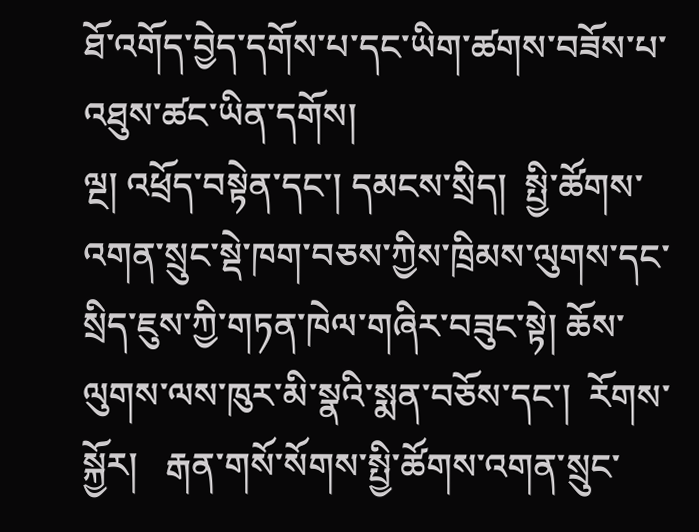ཐོ་འགོད་བྱེད་དགོས་པ་དང་ཡིག་ཚགས་བཟོས་པ་འཐུས་ཚང་ཡིན་དགོས།
ལྔ། འཕྲོད་བསྟེན་དང་། དམངས་སྲིད།  སྤྱི་ཚོགས་འགན་སྲུང་སྡེ་ཁག་བཅས་ཀྱིས་ཁྲིམས་ལུགས་དང་སྲིད་ཇུས་ཀྱི་གཏན་ཁེལ་གཞིར་བཟུང་སྟེ། ཆོས་ལུགས་ལས་ཁུར་མི་སྣའི་སྨན་བཅོས་དང་།  རོགས་སྐྱོར།   རྒན་གསོ་སོགས་སྤྱི་ཚོགས་འགན་སྲུང་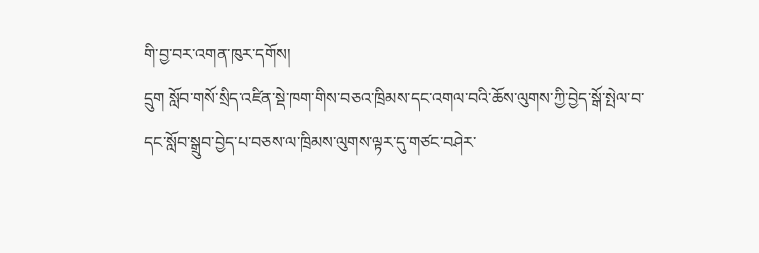གི་བྱ་བར་འགན་ཁུར་དགོས།
དྲུག སློབ་གསོ་སྲིད་འཛིན་སྡེ་ཁག་གིས་བཅའ་ཁྲིམས་དང་འགལ་བའི་ཆོས་ལུགས་ཀྱི་བྱེད་སྒོ་སྤེལ་བ་དང་སློབ་སྒྲུབ་བྱེད་པ་བཅས་ལ་ཁྲིམས་ལུགས་ལྟར་དུ་གཙང་བཤེར་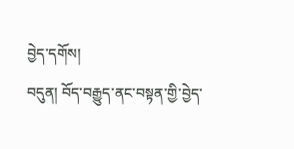བྱེད་དགོས།
བདུན། བོད་བརྒྱུད་ནང་བསྟན་གྱི་བྱེད་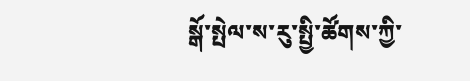སྒོ་སྤེལ་ས་རུ་སྤྱི་ཚོགས་ཀྱི་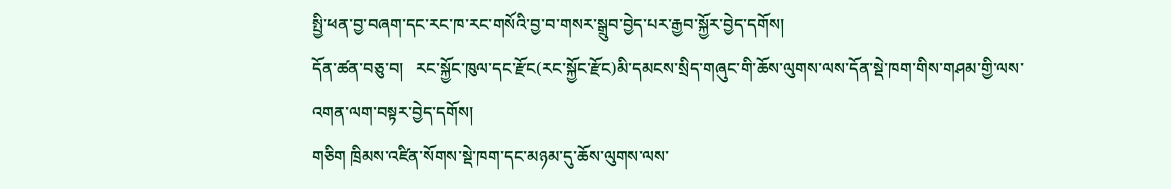སྤྱི་ཕན་བྱ་བཞག་དང་རང་ཁ་རང་གསོའི་བྱ་བ་གསར་སྒྲུབ་བྱེད་པར་རྒྱབ་སྐྱོར་བྱེད་དགོས།
དོན་ཚན་བཅུ་བ།   རང་སྐྱོང་ཁུལ་དང་རྫོང(རང་སྐྱོང་རྫོང)མི་དམངས་སྲིད་གཞུང་གི་ཆོས་ལུགས་ལས་དོན་སྡེ་ཁག་གིས་གཤམ་གྱི་ལས་འགན་ལག་བསྟར་བྱེད་དགོས།
གཅིག ཁྲིམས་འཛིན་སོགས་སྡེ་ཁག་དང་མཉམ་དུ་ཆོས་ལུགས་ལས་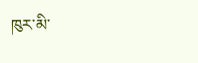ཁུར་མི་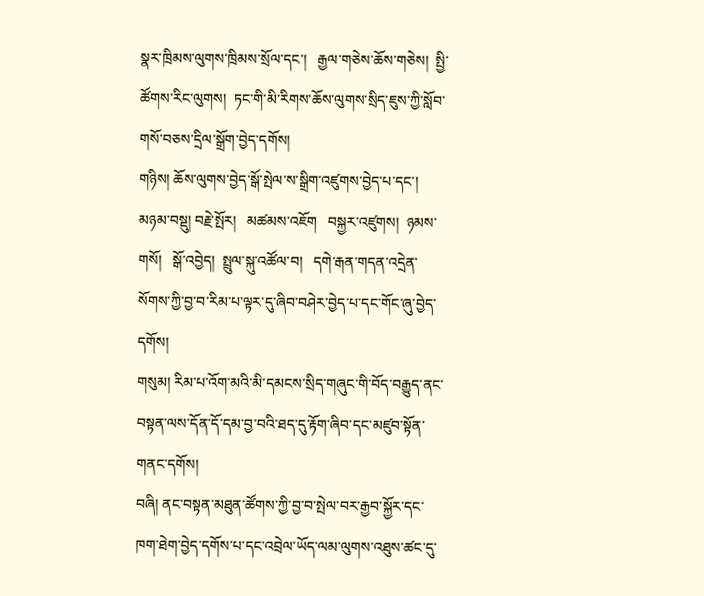སྣར་ཁྲིམས་ལུགས་ཁྲིམས་སྲོལ་དང་།   རྒྱལ་གཅེས་ཆོས་གཅེས།  སྤྱི་ཚོགས་རིང་ལུགས།  ཏང་གི་མི་རིགས་ཆོས་ལུགས་སྲིད་ཇུས་ཀྱི་སློབ་གསོ་བཅས་དྲིལ་སྒྲོག་བྱེད་དགོས།
གཉིས། ཆོས་ལུགས་བྱེད་སྒོ་སྤེལ་ས་སྒྲིག་འཛུགས་བྱེད་པ་དང་། མཉམ་བསྡུ། བརྗེ་སྤོར།   མཚམས་འཇོག   བསྐྱར་འཛུགས།  ཉམས་གསོ།   སྒོ་འབྱེད།  སྤྲུལ་སྐུ་འཚོལ་བ།   དགེ་རྒན་གདན་འདྲེན་སོགས་ཀྱི་བྱ་བ་རིམ་པ་ལྟར་དུ་ཞིབ་བཤེར་བྱེད་པ་དང་གོང་ཞུ་བྱེད་དགོས།
གསུམ། རིམ་པ་འོག་མའི་མི་དམངས་སྲིད་གཞུང་གི་བོད་བརྒྱུད་ནང་བསྟན་ལས་དོན་དོ་དམ་བྱ་བའི་ཐད་དུ་རྟོག་ཞིབ་དང་མཛུབ་སྟོན་གནང་དགོས།
བཞི། ནང་བསྟན་མཐུན་ཚོགས་ཀྱི་བྱ་བ་སྤེལ་བར་རྒྱབ་སྐྱོར་དང་ཁག་ཐེག་བྱེད་དགོས་པ་དང་འབྲེལ་ཡོད་ལམ་ལུགས་འཐུས་ཚང་དུ་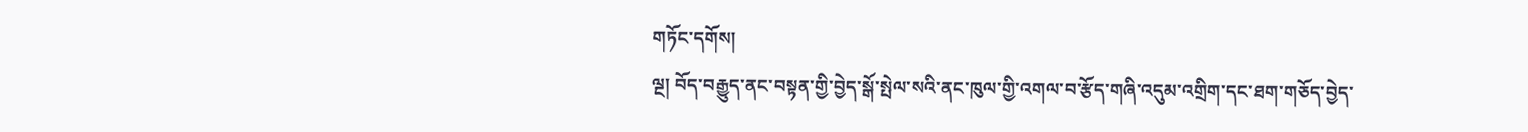གཏོང་དགོས།
ལྔ། བོད་བརྒྱུད་ནང་བསྟན་གྱི་བྱེད་སྒོ་སྤེལ་སའི་ནང་ཁུལ་གྱི་འགལ་བ་རྩོད་གཞི་འདུམ་འགྲིག་དང་ཐག་གཅོད་བྱེད་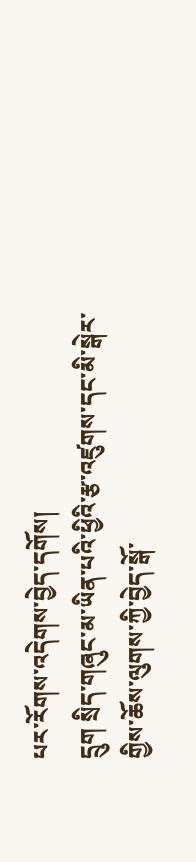པར་རོགས་འདེགས་བྱེད་དགོས།
དྲུག སྲིད་གཞུང་མ་ཡིན་པའི་ཕྱིའི་རྩ་འཛུགས་དང་མི་སྒེར་གྱིས་ཆོས་ལུགས་ཀྱི་བྱེད་སྒོ་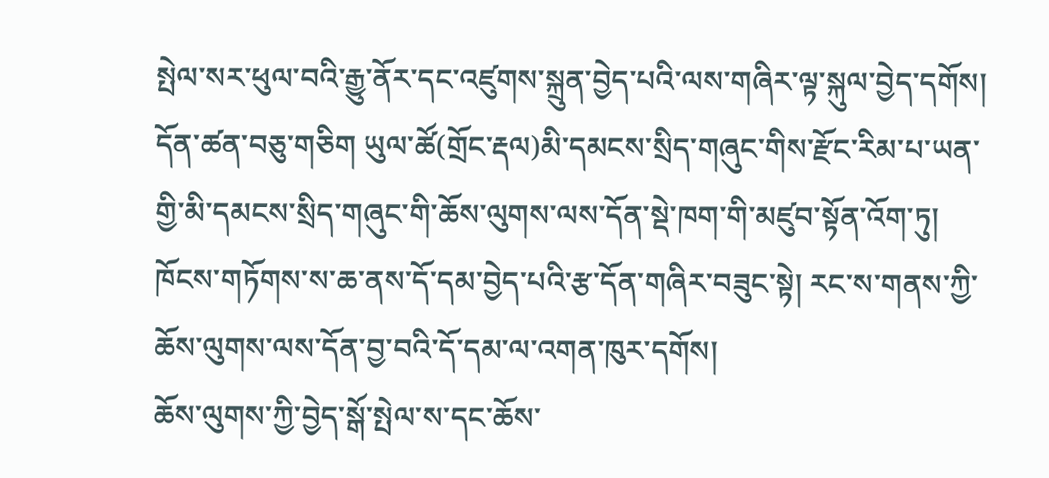སྤེལ་སར་ཕུལ་བའི་རྒྱུ་ནོར་དང་འཛུགས་སྐྲུན་བྱེད་པའི་ལས་གཞིར་ལྟ་སྐུལ་བྱེད་དགོས།
དོན་ཚན་བཅུ་གཅིག ཡུལ་ཚོ(གྲོང་རྡལ)མི་དམངས་སྲིད་གཞུང་གིས་རྫོང་རིམ་པ་ཡན་གྱི་མི་དམངས་སྲིད་གཞུང་གི་ཆོས་ལུགས་ལས་དོན་སྡེ་ཁག་གི་མཛུབ་སྟོན་འོག་ཏུ། ཁོངས་གཏོགས་ས་ཆ་ནས་དོ་དམ་བྱེད་པའི་རྩ་དོན་གཞིར་བཟུང་སྟེ། རང་ས་གནས་ཀྱི་ཆོས་ལུགས་ལས་དོན་བྱ་བའི་དོ་དམ་ལ་འགན་ཁུར་དགོས།
ཆོས་ལུགས་ཀྱི་བྱེད་སྒོ་སྤེལ་ས་དང་ཆོས་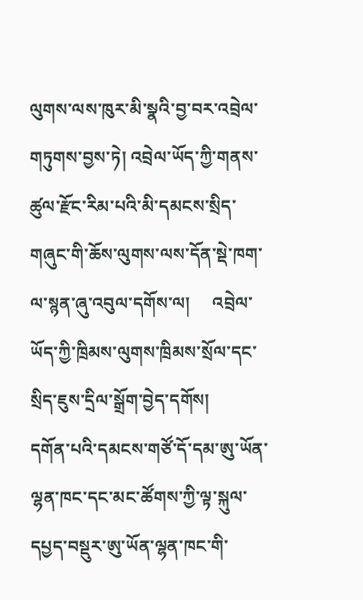ལུགས་ལས་ཁུར་མི་སྣའི་བྱ་བར་འབྲེལ་གཏུགས་བྱས་ཏེ། འབྲེལ་ཡོད་ཀྱི་གནས་ཚུལ་རྫོང་རིམ་པའི་མི་དམངས་སྲིད་གཞུང་གི་ཆོས་ལུགས་ལས་དོན་སྡེ་ཁག་ལ་སྙན་ཞུ་འབུལ་དགོས་ལ།     འབྲེལ་ཡོད་ཀྱི་ཁྲིམས་ལུགས་ཁྲིམས་སྲོལ་དང་སྲིད་ཇུས་དྲིལ་སྒྲོག་བྱེད་དགོས།
དགོན་པའི་དམངས་གཙོ་དོ་དམ་ཨུ་ཡོན་ལྷན་ཁང་དང་མང་ཚོགས་ཀྱི་ལྟ་སྐུལ་དཔྱད་བསྡུར་ཨུ་ཡོན་ལྷན་ཁང་གི་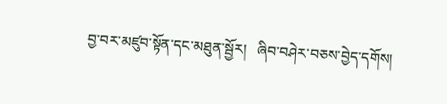བྱ་བར་མཛུབ་སྟོན་དང་མཐུན་སྦྱོར།   ཞིབ་བཤེར་བཅས་བྱེད་དགོས།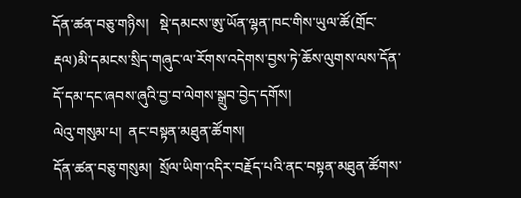དོན་ཚན་བཅུ་གཉིས།   སྡེ་དམངས་ཨུ་ཡོན་ལྷན་ཁང་གིས་ཡུལ་ཚོ(གྲོང་རྡལ)མི་དམངས་སྲིད་གཞུང་ལ་རོགས་འདེགས་བྱས་ཏེ་ཆོས་ལུགས་ལས་དོན་དོ་དམ་དང་ཞབས་ཞུའི་བྱ་བ་ལེགས་སྒྲུབ་བྱེད་དགོས།
ལེའུ་གསུམ་པ།  ནང་བསྟན་མཐུན་ཚོགས།
དོན་ཚན་བཅུ་གསུམ།  སྲོལ་ཡིག་འདིར་བརྗོད་པའི་ནང་བསྟན་མཐུན་ཚོགས་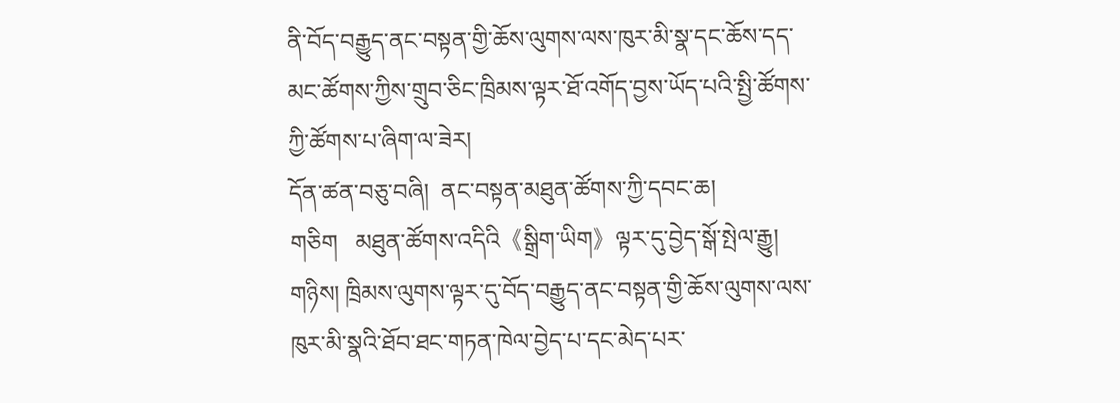ནི་བོད་བརྒྱུད་ནང་བསྟན་གྱི་ཆོས་ལུགས་ལས་ཁུར་མི་སྣ་དང་ཆོས་དད་མང་ཚོགས་ཀྱིས་གྲུབ་ཅིང་ཁྲིམས་ལྟར་ཐོ་འགོད་བྱས་ཡོད་པའི་སྤྱི་ཚོགས་ཀྱི་ཚོགས་པ་ཞིག་ལ་ཟེར།
དོན་ཚན་བཅུ་བཞི།  ནང་བསྟན་མཐུན་ཚོགས་ཀྱི་དབང་ཆ།
གཅིག   མཐུན་ཚོགས་འདིའི《སྒྲིག་ཡིག》ལྟར་དུ་བྱེད་སྒོ་སྤེལ་རྒྱུ།
གཉིས། ཁྲིམས་ལུགས་ལྟར་དུ་བོད་བརྒྱུད་ནང་བསྟན་གྱི་ཆོས་ལུགས་ལས་ཁུར་མི་སྣའི་ཐོབ་ཐང་གཏན་ཁེལ་བྱེད་པ་དང་མེད་པར་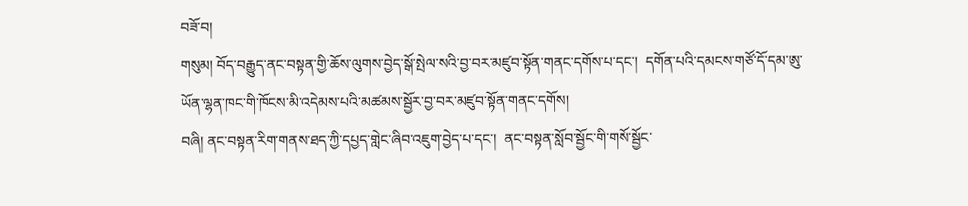བཟོ་བ།
གསུམ། བོད་བརྒྱུད་ནང་བསྟན་གྱི་ཆོས་ལུགས་བྱེད་སྒོ་སྤེལ་སའི་བྱ་བར་མཛུབ་སྟོན་གནང་དགོས་པ་དང་།  དགོན་པའི་དམངས་གཙོ་དོ་དམ་ཨུ་ཡོན་ལྷན་ཁང་གི་ཁོངས་མི་འདེམས་པའི་མཚམས་སྦྱོར་བྱ་བར་མཛུབ་སྟོན་གནང་དགོས།
བཞི། ནང་བསྟན་རིག་གནས་ཐད་ཀྱི་དཔྱད་གླེང་ཞིབ་འཇུག་བྱེད་པ་དང་།  ནང་བསྟན་སློབ་སྦྱོང་གི་གསོ་སྦྱོང་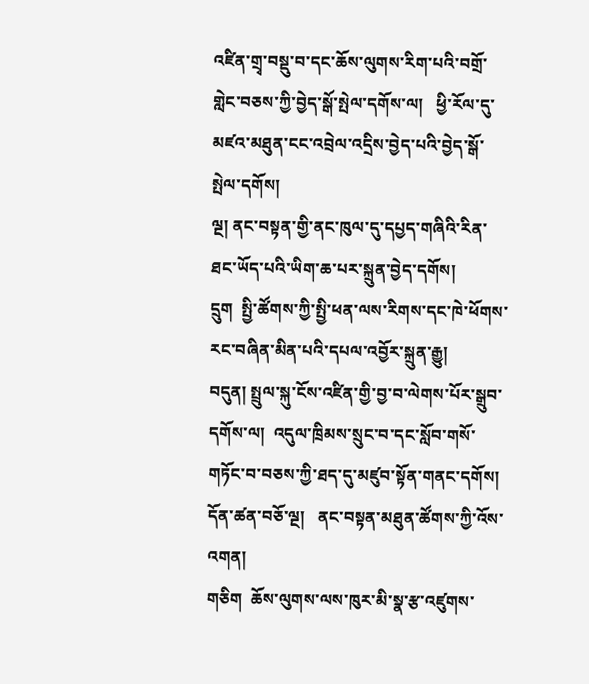འཛིན་གྲྭ་བསྡུ་བ་དང་ཆོས་ལུགས་རིག་པའི་བགྲོ་གླེང་བཅས་ཀྱི་བྱེད་སྒོ་སྤེལ་དགོས་ལ།   ཕྱི་རོལ་དུ་མཛའ་མཐུན་ངང་འབྲེལ་འདྲིས་བྱེད་པའི་བྱེད་སྒོ་སྤེལ་དགོས།
ལྔ། ནང་བསྟན་གྱི་ནང་ཁུལ་དུ་དཔྱད་གཞིའི་རིན་ཐང་ཡོད་པའི་ཡིག་ཆ་པར་སྐྲུན་བྱེད་དགོས།
དྲུག  སྤྱི་ཚོགས་ཀྱི་སྤྱི་ཕན་ལས་རིགས་དང་ཁེ་ཕོགས་རང་བཞིན་མིན་པའི་དཔལ་འབྱོར་སྐྲུན་རྒྱུ།
བདུན། སྤྲུལ་སྐུ་ངོས་འཛིན་གྱི་བྱ་བ་ལེགས་པོར་སྒྲུབ་དགོས་ལ།  འདུལ་ཁྲིམས་སྲུང་བ་དང་སློབ་གསོ་གཏོང་བ་བཅས་ཀྱི་ཐད་དུ་མཛུབ་སྟོན་གནང་དགོས།
དོན་ཚན་བཅོ་ལྔ།   ནང་བསྟན་མཐུན་ཚོགས་ཀྱི་འོས་འགན།
གཅིག  ཆོས་ལུགས་ལས་ཁུར་མི་སྣ་རྩ་འཛུགས་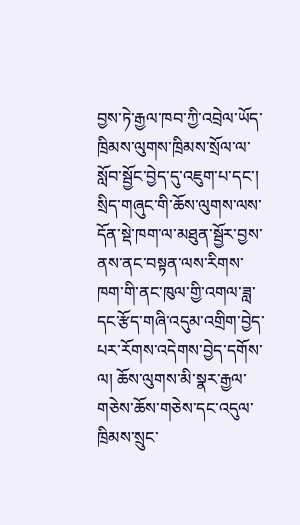བྱས་ཏེ་རྒྱལ་ཁབ་ཀྱི་འབྲེལ་ཡོད་ཁྲིམས་ལུགས་ཁྲིམས་སྲོལ་ལ་སློབ་སྦྱོང་བྱེད་དུ་འཇུག་པ་དང་། སྲིད་གཞུང་གི་ཆོས་ལུགས་ལས་དོན་སྡེ་ཁག་ལ་མཐུན་སྦྱོར་བྱས་ནས་ནང་བསྟན་ལས་རིགས་ཁག་གི་ནང་ཁུལ་གྱི་འགལ་ཟླ་དང་རྩོད་གཞི་འདུམ་འགྲིག་བྱེད་པར་རོགས་འདེགས་བྱེད་དགོས་ལ། ཆོས་ལུགས་མི་སྣར་རྒྱལ་གཅེས་ཆོས་གཅེས་དང་འདུལ་ཁྲིམས་སྲུང་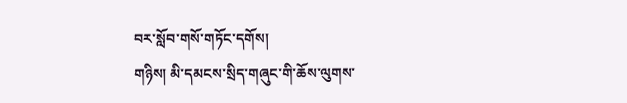བར་སློབ་གསོ་གཏོང་དགོས།
གཉིས། མི་དམངས་སྲིད་གཞུང་གི་ཆོས་ལུགས་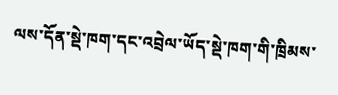ལས་དོན་སྡེ་ཁག་དང་འབྲེལ་ཡོད་སྡེ་ཁག་གི་ཁྲིམས་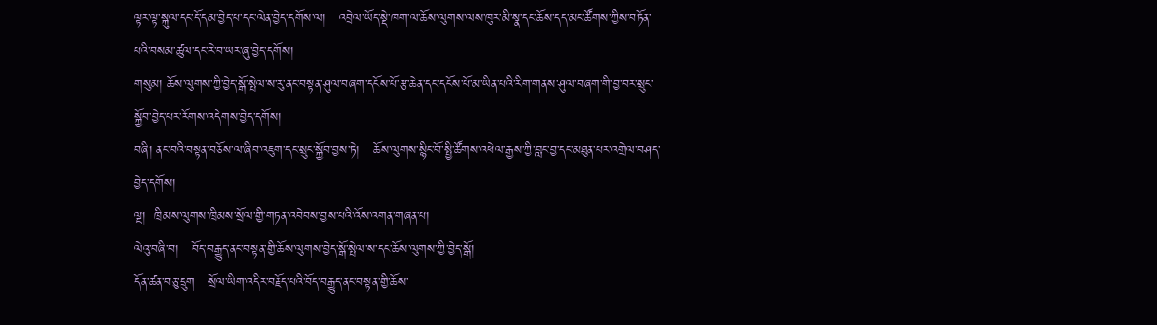ལྟར་ལྟ་སྐུལ་དང་དོ་དམ་བྱེད་པ་དང་ལེན་བྱེད་དགོས་ལ།   འབྲེལ་ཡོད་སྡེ་ཁག་ལ་ཆོས་ལུགས་ལས་ཁུར་མི་སྣ་དང་ཆོས་དད་མང་ཚོགས་ཀྱིས་བཏོན་པའི་བསམ་ཚུལ་དང་རེ་བ་ཡར་ཞུ་བྱེད་དགོས།
གསུམ། ཆོས་ལུགས་ཀྱི་བྱེད་སྒོ་སྤེལ་ས་རུ་ནང་བསྟན་ཤུལ་བཞག་དངོས་པོ་རྩ་ཆེན་དང་དངོས་པོ་མ་ཡིན་པའི་རིག་གནས་ཤུལ་བཞག་གི་བྱ་བར་སྲུང་སྐྱོབ་བྱེད་པར་རོགས་འདེགས་བྱེད་དགོས།
བཞི། ནང་བའི་བསྟན་བཅོས་ལ་ཞིབ་འཇུག་དང་སྲུང་སྐྱོབ་བྱས་ཏེ།   ཆོས་ལུགས་སྙིང་བོ་སྤྱི་ཚོགས་འཕེལ་རྒྱས་ཀྱི་བླང་བྱ་དང་མཐུན་པར་འགྲེལ་བཤད་བྱེད་དགོས།
ལྔ།  ཁྲིམས་ལུགས་ཁྲིམས་སྲོལ་གྱི་གཏན་འབེབས་བྱས་པའི་འོས་འགན་གཞན་པ།
ལེའུ་བཞི་བ།   བོད་བརྒྱུད་ནང་བསྟན་གྱི་ཆོས་ལུགས་བྱེད་སྒོ་སྤེལ་ས་དང་ཆོས་ལུགས་ཀྱི་བྱེད་སྒོ།
དོན་ཚན་བཅུ་དྲུག   སྲོལ་ཡིག་འདིར་བརྗོད་པའི་བོད་བརྒྱུད་ནང་བསྟན་གྱི་ཆོས་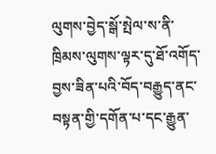ལུགས་བྱེད་སྒོ་སྤེལ་ས་ནི་ཁྲིམས་ལུགས་ལྟར་དུ་ཐོ་འགོད་བྱས་ཟིན་པའི་བོད་བརྒྱུད་ནང་བསྟན་གྱི་དགོན་པ་དང་རྒྱུན་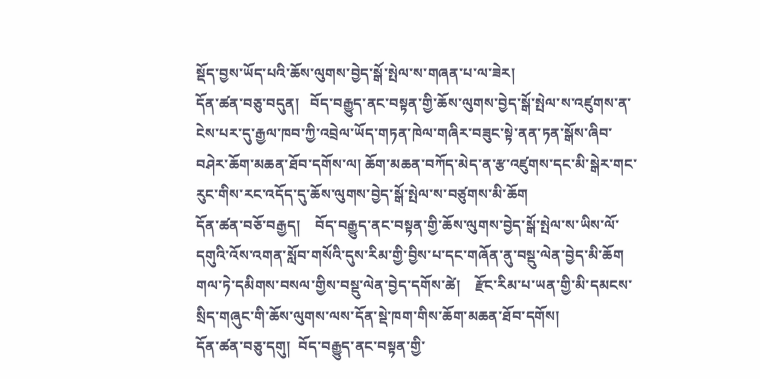སྡོད་བྱས་ཡོད་པའི་ཆོས་ལུགས་བྱེད་སྒོ་སྤེལ་ས་གཞན་པ་ལ་ཟེར།
དོན་ཚན་བཅུ་བདུན།   བོད་བརྒྱུད་ནང་བསྟན་གྱི་ཆོས་ལུགས་བྱེད་སྒོ་སྤེལ་ས་འཛུགས་ན་ངེས་པར་དུ་རྒྱལ་ཁབ་ཀྱི་འབྲེལ་ཡོད་གཏན་ཁེལ་གཞིར་བཟུང་སྟེ་ནན་ཏན་སྒོས་ཞིབ་བཤེར་ཆོག་མཆན་ཐོབ་དགོས་ལ། ཆོག་མཆན་བཀོད་མེད་ན་རྩ་འཛུགས་དང་མི་སྒེར་གང་རུང་གིས་རང་འདོད་དུ་ཆོས་ལུགས་བྱེད་སྒོ་སྤེལ་ས་བཙུགས་མི་ཆོག
དོན་ཚན་བཅོ་བརྒྱད།    བོད་བརྒྱུད་ནང་བསྟན་གྱི་ཆོས་ལུགས་བྱེད་སྒོ་སྤེལ་ས་ཡིས་ལོ་དགུའི་འོས་འགན་སློབ་གསོའི་དུས་རིམ་གྱི་བྱིས་པ་དང་གཞོན་ནུ་བསྡུ་ལེན་བྱེད་མི་ཆོག   གལ་ཏེ་དམིགས་བསལ་གྱིས་བསྡུ་ལེན་བྱེད་དགོས་ཚེ།    རྫོང་རིམ་པ་ཡན་གྱི་མི་དམངས་སྲིད་གཞུང་གི་ཆོས་ལུགས་ལས་དོན་སྡེ་ཁག་གིས་ཆོག་མཆན་ཐོབ་དགོས།
དོན་ཚན་བཅུ་དགུ།  བོད་བརྒྱུད་ནང་བསྟན་གྱི་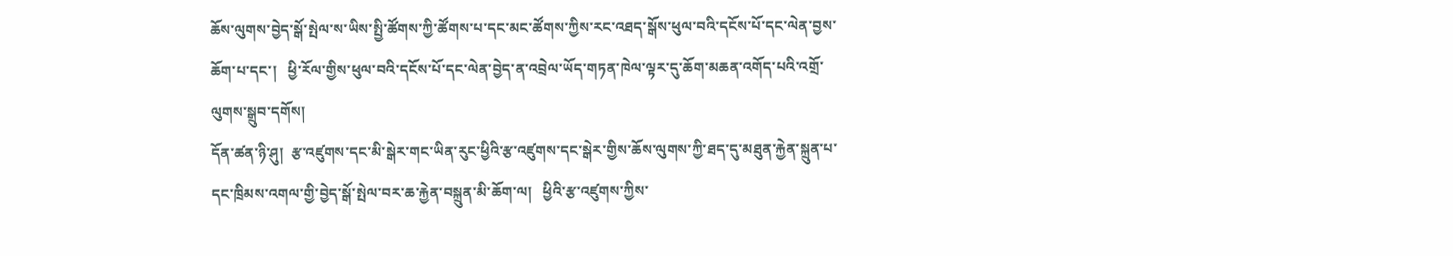ཆོས་ལུགས་བྱེད་སྒོ་སྤེལ་ས་ཡིས་སྤྱི་ཚོགས་ཀྱི་ཚོགས་པ་དང་མང་ཚོགས་ཀྱིས་རང་འཐད་སྒོས་ཕུལ་བའི་དངོས་པོ་དང་ལེན་བྱས་ཆོག་པ་དང་།   ཕྱི་རོལ་གྱིས་ཕུལ་བའི་དངོས་པོ་དང་ལེན་བྱེད་ན་འབྲེལ་ཡོད་གཏན་ཁེལ་ལྟར་དུ་ཆོག་མཆན་འགོད་པའི་འགྲོ་ལུགས་སྒྲུབ་དགོས།
དོན་ཚན་ཉི་ཤུ།  རྩ་འཛུགས་དང་མི་སྒེར་གང་ཡིན་རུང་ཕྱིའི་རྩ་འཛུགས་དང་སྒེར་གྱིས་ཆོས་ལུགས་ཀྱི་ཐད་དུ་མཐུན་རྐྱེན་སྐྲུན་པ་དང་ཁྲིམས་འགལ་གྱི་བྱེད་སྒོ་སྤེལ་བར་ཆ་རྐྱེན་བསྐྲུན་མི་ཆོག་ལ།   ཕྱིའི་རྩ་འཛུགས་ཀྱིས་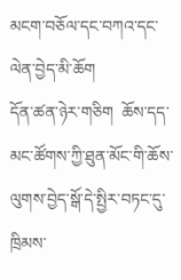མངག་བཅོལ་དང་བཀའ་དང་ལེན་བྱེད་མི་ཆོག
དོན་ཚན་ཉེར་གཅིག  ཆོས་དད་མང་ཚོགས་ཀྱི་ཐུན་མོང་གི་ཆོས་ལུགས་བྱེད་སྒོ་དེ་སྤྱིར་བཏང་དུ་ཁྲིམས་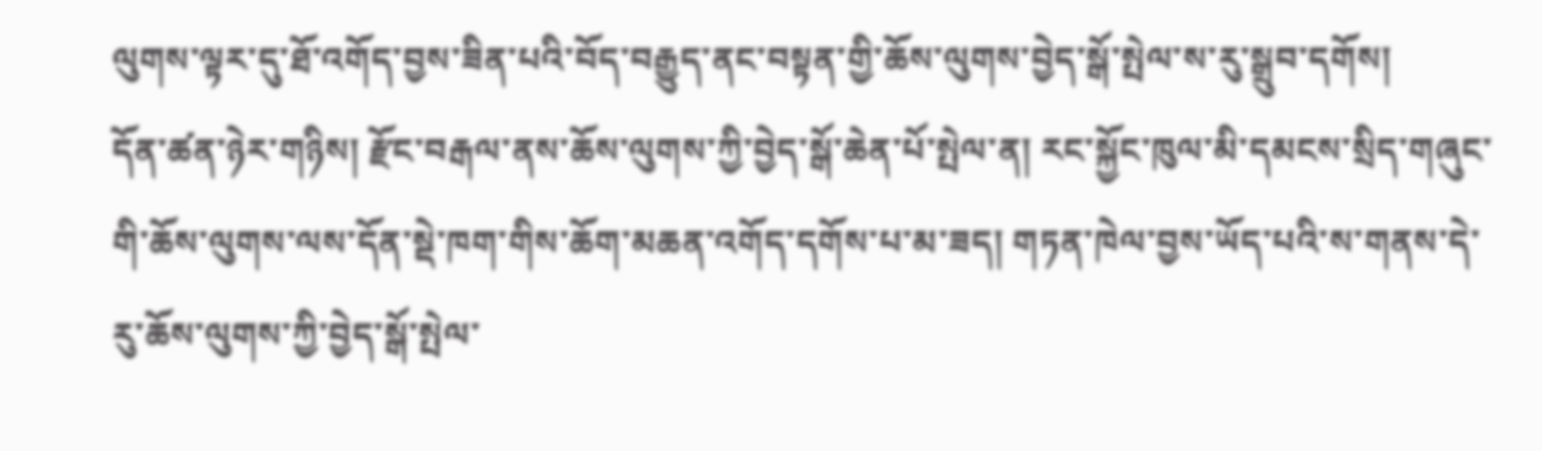ལུགས་ལྟར་དུ་ཐོ་འགོད་བྱས་ཟིན་པའི་བོད་བརྒྱུད་ནང་བསྟན་གྱི་ཆོས་ལུགས་བྱེད་སྒོ་སྤེལ་ས་རུ་སྒྲུབ་དགོས།
དོན་ཚན་ཉེར་གཉིས། རྫོང་བརྒལ་ནས་ཆོས་ལུགས་ཀྱི་བྱེད་སྒོ་ཆེན་པོ་སྤེལ་ན། རང་སྐྱོང་ཁུལ་མི་དམངས་སྲིད་གཞུང་གི་ཆོས་ལུགས་ལས་དོན་སྡེ་ཁག་གིས་ཆོག་མཆན་འགོད་དགོས་པ་མ་ཟད། གཏན་ཁེལ་བྱས་ཡོད་པའི་ས་གནས་དེ་རུ་ཆོས་ལུགས་ཀྱི་བྱེད་སྒོ་སྤེལ་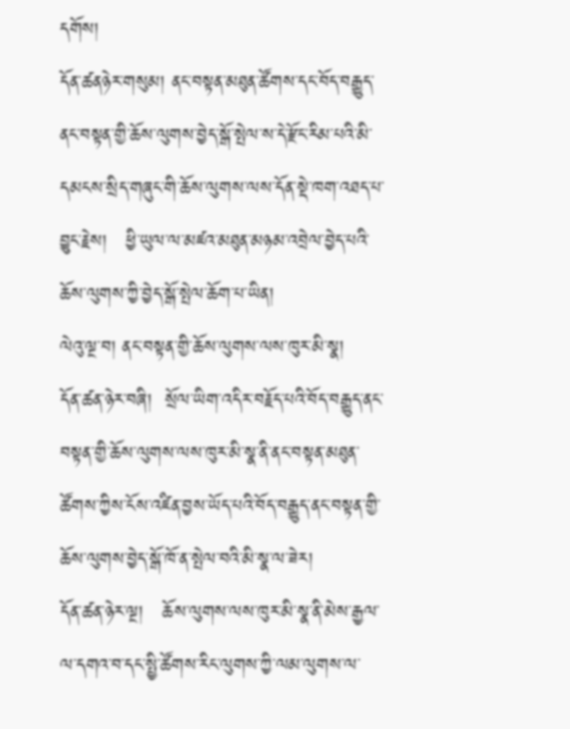དགོས།
དོན་ཚནཉེར་གསུམ། ནང་བསྟན་མཐུན་ཚོགས་དང་བོད་བརྒྱུད་ནང་བསྟན་གྱི་ཆོས་ལུགས་བྱེད་སྒོ་སྤེལ་ས་དེ་རྫོང་རིམ་པའི་མི་དམངས་སྲིད་གཞུང་གི་ཆོས་ལུགས་ལས་དོན་སྡེ་ཁག་འཐད་པ་བྱུང་རྗེས།   ཕྱི་ཡུལ་ལ་མཛའ་མཐུན་མཉམ་འབྲེལ་བྱེད་པའི་ཆོས་ལུགས་ཀྱི་བྱེད་སྒོ་སྤེལ་ཆོག་པ་ཡིན།
ལེའུ་ལྔ་བ། ནང་བསྟན་གྱི་ཆོས་ལུགས་ལས་ཁུར་མི་སྣ།
དོན་ཚན་ཉེར་བཞི།  སྲོལ་ཡིག་འདིར་བརྗོད་པའི་བོད་བརྒྱུད་ནང་བསྟན་གྱི་ཆོས་ལུགས་ལས་ཁུར་མི་སྣ་ནི་ནང་བསྟན་མཐུན་ཚོགས་ཀྱིས་ངོས་འཛིན་བྱས་ཡོད་པའི་བོད་བརྒྱུད་ནང་བསྟན་གྱི་ཆོས་ལུགས་བྱེད་སྒོ་ཁོ་ན་སྤེལ་བའི་མི་སྣ་ལ་ཟེར།
དོན་ཚན་ཉེར་ལྔ།   ཆོས་ལུགས་ལས་ཁུར་མི་སྣ་ནི་མེས་རྒྱལ་ལ་དགའ་བ་དང་སྤྱི་ཚོགས་རིང་ལུགས་ཀྱི་ལམ་ལུགས་ལ་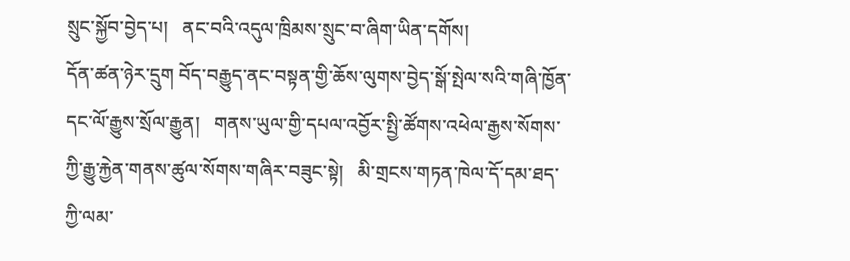སྲུང་སྐྱོབ་བྱེད་པ།   ནང་བའི་འདུལ་ཁྲིམས་སྲུང་བ་ཞིག་ཡིན་དགོས།
དོན་ཚན་ཉེར་དྲུག བོད་བརྒྱུད་ནང་བསྟན་གྱི་ཆོས་ལུགས་བྱེད་སྒོ་སྤེལ་སའི་གཞི་ཁྱོན་དང་ལོ་རྒྱུས་སྲོལ་རྒྱུན།   གནས་ཡུལ་གྱི་དཔལ་འབྱོར་སྤྱི་ཚོགས་འཕེལ་རྒྱས་སོགས་ཀྱི་རྒྱུ་རྐྱེན་གནས་ཚུལ་སོགས་གཞིར་བཟུང་སྟེ།   མི་གྲངས་གཏན་ཁེལ་དོ་དམ་ཐད་ཀྱི་ལམ་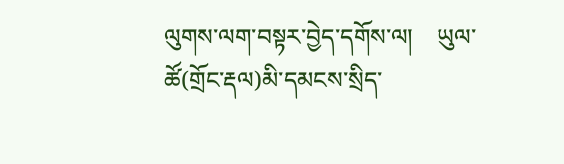ལུགས་ལག་བསྟར་བྱེད་དགོས་ལ།    ཡུལ་ཚོ(གྲོང་རྡལ)མི་དམངས་སྲིད་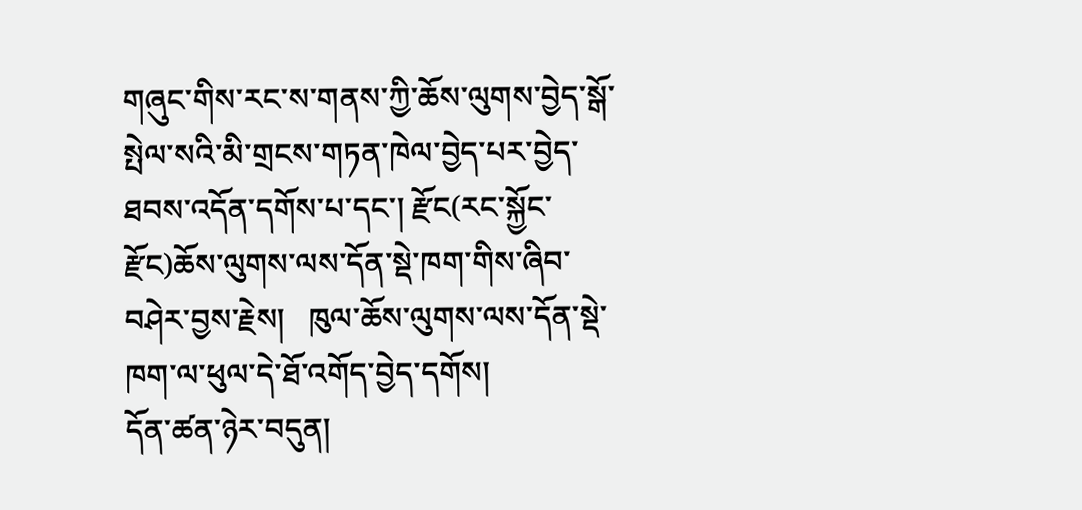གཞུང་གིས་རང་ས་གནས་ཀྱི་ཆོས་ལུགས་བྱེད་སྒོ་སྤེལ་སའི་མི་གྲངས་གཏན་ཁེལ་བྱེད་པར་བྱེད་ཐབས་འདོན་དགོས་པ་དང་། རྫོང(རང་སྐྱོང་རྫོང)ཆོས་ལུགས་ལས་དོན་སྡེ་ཁག་གིས་ཞིབ་བཤེར་བྱས་རྗེས།   ཁུལ་ཆོས་ལུགས་ལས་དོན་སྡེ་ཁག་ལ་ཕུལ་དེ་ཐོ་འགོད་བྱེད་དགོས།
དོན་ཚན་ཉེར་བདུན།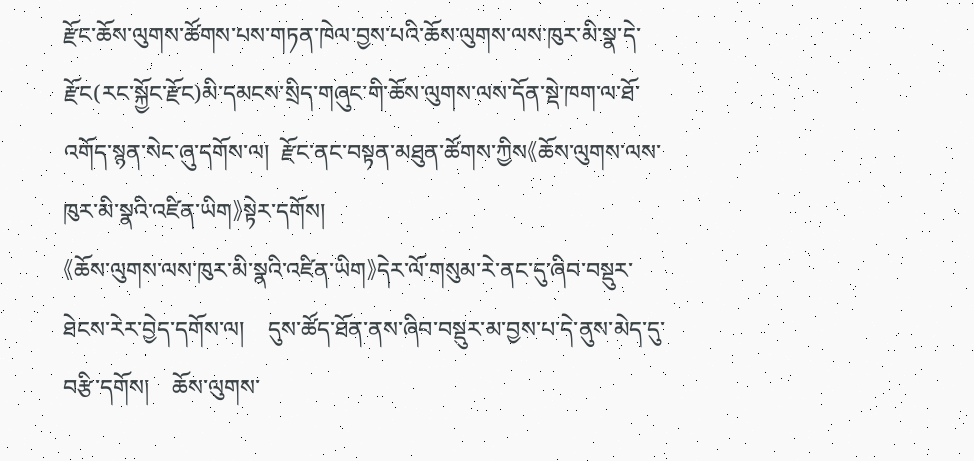རྫོང་ཆོས་ལུགས་ཚོགས་པས་གཏན་ཁེལ་བྱས་པའི་ཆོས་ལུགས་ལས་ཁུར་མི་སྣ་དེ་རྫོང(རང་སྐྱོང་རྫོང)མི་དམངས་སྲིད་གཞུང་གི་ཆོས་ལུགས་ལས་དོན་སྡེ་ཁག་ལ་ཐོ་འགོད་སྙན་སེང་ཞུ་དགོས་ལ།  རྫོང་ནང་བསྟན་མཐུན་ཚོགས་ཀྱིས《ཆོས་ལུགས་ལས་ཁུར་མི་སྣའི་འཛིན་ཡིག》སྟེར་དགོས།
《ཆོས་ལུགས་ལས་ཁུར་མི་སྣའི་འཛིན་ཡིག》དེར་ལོ་གསུམ་རེ་ནང་དུ་ཞིབ་བསྡུར་ཐེངས་རེར་བྱེད་དགོས་ལ།    དུས་ཚོད་ཐོན་ནས་ཞིབ་བསྡུར་མ་བྱས་པ་དེ་ནུས་མེད་དུ་བརྩི་དགོས།    ཆོས་ལུགས་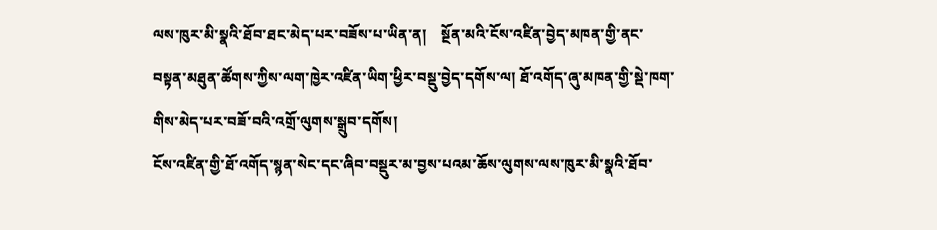ལས་ཁུར་མི་སྣའི་ཐོབ་ཐང་མེད་པར་བཟོས་པ་ཡིན་ན།    སྔོན་མའི་ངོས་འཛིན་བྱེད་མཁན་གྱི་ནང་བསྟན་མཐུན་ཚོགས་ཀྱིས་ལག་ཁྱེར་འཛིན་ཡིག་ཕྱིར་བསྡུ་བྱེད་དགོས་ལ། ཐོ་འགོད་ཞུ་མཁན་གྱི་སྡེ་ཁག་གིས་མེད་པར་བཟོ་བའི་འགྲོ་ལུགས་སྒྲུབ་དགོས།
ངོས་འཛིན་གྱི་ཐོ་འགོད་སྙན་སེང་དང་ཞིབ་བསྡུར་མ་བྱས་པའམ་ཆོས་ལུགས་ལས་ཁུར་མི་སྣའི་ཐོབ་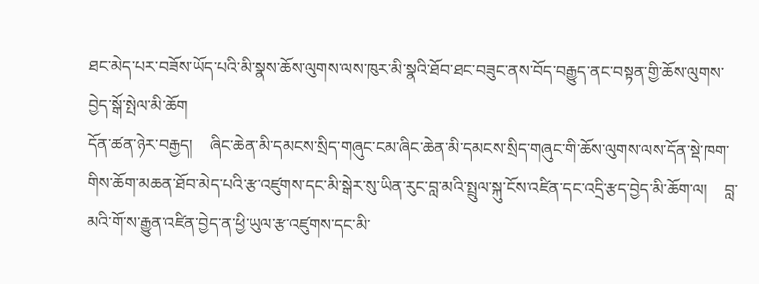ཐང་མེད་པར་བཟོས་ཡོད་པའི་མི་སྣས་ཆོས་ལུགས་ལས་ཁུར་མི་སྣའི་ཐོབ་ཐང་བཟུང་ནས་བོད་བརྒྱུད་ནང་བསྟན་གྱི་ཆོས་ལུགས་བྱེད་སྒོ་སྤེལ་མི་ཆོག
དོན་ཚན་ཉེར་བརྒྱད།    ཞིང་ཆེན་མི་དམངས་སྲིད་གཞུང་ངམ་ཞིང་ཆེན་མི་དམངས་སྲིད་གཞུང་གི་ཆོས་ལུགས་ལས་དོན་སྡེ་ཁག་གིས་ཆོག་མཆན་ཐོབ་མེད་པའི་རྩ་འཛུགས་དང་མི་སྒེར་སུ་ཡིན་རུང་བླ་མའི་སྤྲུལ་སྐུ་ངོས་འཛིན་དང་འདྲི་རྩད་བྱེད་མི་ཆོག་ལ།    བླ་མའི་གོ་ས་རྒྱུན་འཛིན་བྱེད་ན་ཕྱི་ཡུལ་རྩ་འཛུགས་དང་མི་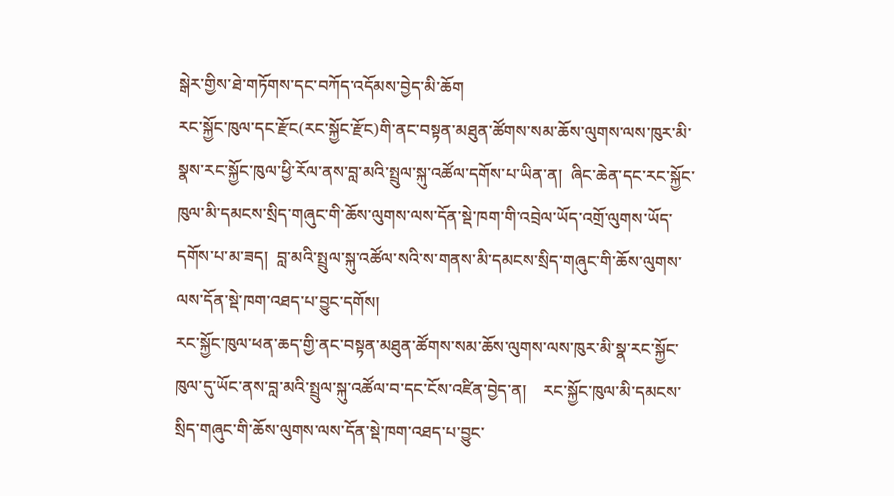སྒེར་གྱིས་ཐེ་གཏོགས་དང་བཀོད་འདོམས་བྱེད་མི་ཆོག
རང་སྐྱོང་ཁུལ་དང་རྫོང(རང་སྐྱོང་རྫོང)གི་ནང་བསྟན་མཐུན་ཚོགས་སམ་ཆོས་ལུགས་ལས་ཁུར་མི་སྣས་རང་སྐྱོང་ཁུལ་ཕྱི་རོལ་ནས་བླ་མའི་སྤྲུལ་སྐུ་འཚོལ་དགོས་པ་ཡིན་ན།  ཞིང་ཆེན་དང་རང་སྐྱོང་ཁུལ་མི་དམངས་སྲིད་གཞུང་གི་ཆོས་ལུགས་ལས་དོན་སྡེ་ཁག་གི་འབྲེལ་ཡོད་འགྲོ་ལུགས་ཡོད་དགོས་པ་མ་ཟད།  བླ་མའི་སྤྲུལ་སྐུ་འཚོལ་སའི་ས་གནས་མི་དམངས་སྲིད་གཞུང་གི་ཆོས་ལུགས་ལས་དོན་སྡེ་ཁག་འཐད་པ་བྱུང་དགོས།
རང་སྐྱོང་ཁུལ་ཕན་ཆད་གྱི་ནང་བསྟན་མཐུན་ཚོགས་སམ་ཆོས་ལུགས་ལས་ཁུར་མི་སྣ་རང་སྐྱོང་ཁུལ་དུ་ཡོང་ནས་བླ་མའི་སྤྲུལ་སྐུ་འཚོལ་བ་དང་ངོས་འཛིན་བྱེད་ན།    རང་སྐྱོང་ཁུལ་མི་དམངས་སྲིད་གཞུང་གི་ཆོས་ལུགས་ལས་དོན་སྡེ་ཁག་འཐད་པ་བྱུང་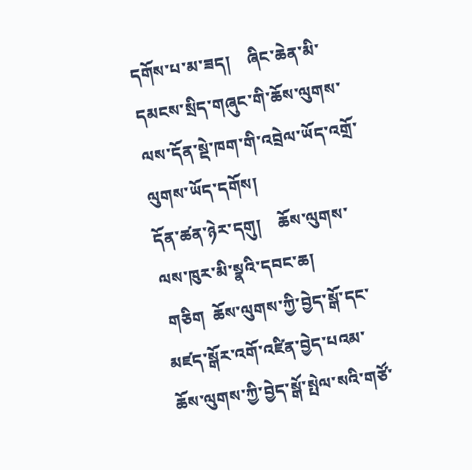དགོས་པ་མ་ཟད།    ཞིང་ཆེན་མི་དམངས་སྲིད་གཞུང་གི་ཆོས་ལུགས་ལས་དོན་སྡེ་ཁག་གི་འབྲེལ་ཡོད་འགྲོ་ལུགས་ཡོད་དགོས།
དོན་ཚན་ཉེར་དགུ།    ཆོས་ལུགས་ལས་ཁུར་མི་སྣའི་དབང་ཆ།
 གཅིག  ཆོས་ལུགས་ཀྱི་བྱེད་སྒོ་དང་མཛད་སྒོར་འགོ་འཛིན་བྱེད་པའམ་ཆོས་ལུགས་ཀྱི་བྱེད་སྒོ་སྤེལ་སའི་གཙོ་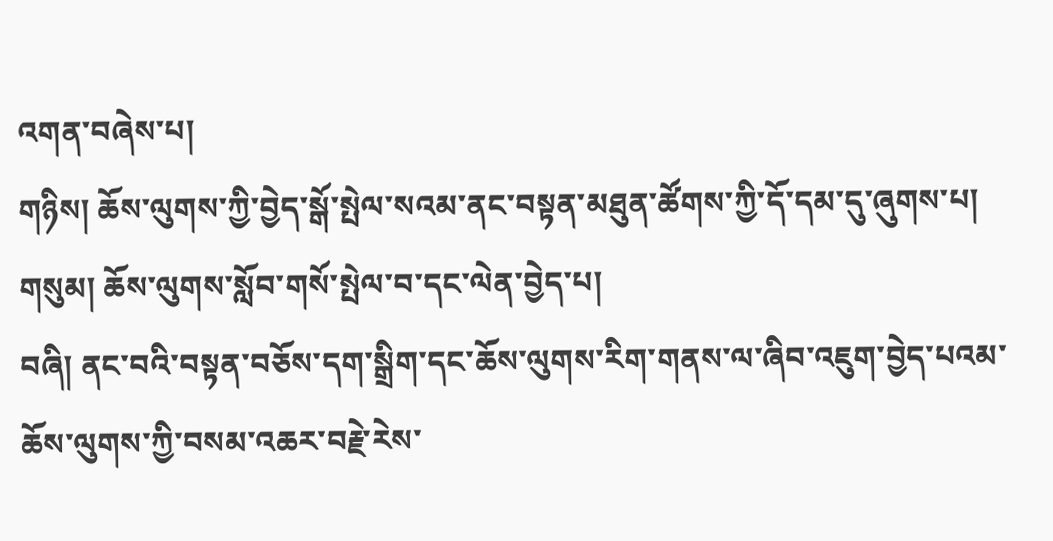འགན་བཞེས་པ།
གཉིས། ཆོས་ལུགས་ཀྱི་བྱེད་སྒོ་སྤེལ་སའམ་ནང་བསྟན་མཐུན་ཚོགས་ཀྱི་དོ་དམ་དུ་ཞུགས་པ།
གསུམ། ཆོས་ལུགས་སློབ་གསོ་སྤེལ་བ་དང་ལེན་བྱེད་པ།
བཞི། ནང་བའི་བསྟན་བཅོས་དག་སྒྲིག་དང་ཆོས་ལུགས་རིག་གནས་ལ་ཞིབ་འཇུག་བྱེད་པའམ་ཆོས་ལུགས་ཀྱི་བསམ་འཆར་བརྗེ་རེས་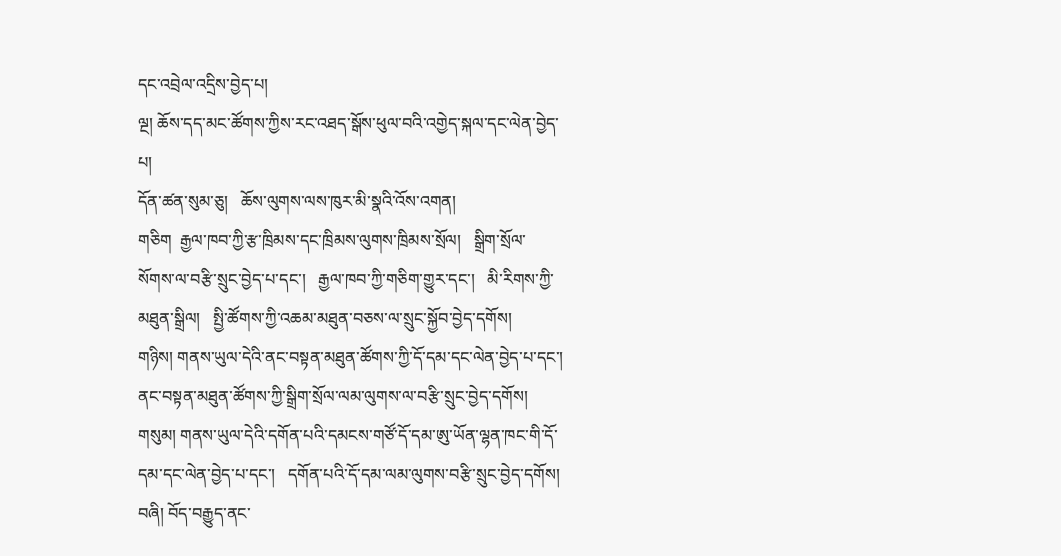དང་འབྲེལ་འདྲིས་བྱེད་པ།
ལྔ། ཆོས་དད་མང་ཚོགས་ཀྱིས་རང་འཐད་སྒོས་ཕུལ་བའི་འགྱེད་སྐལ་དང་ལེན་བྱེད་པ།
དོན་ཚན་སུམ་ཅུ།   ཆོས་ལུགས་ལས་ཁུར་མི་སྣའི་འོས་འགན།
གཅིག  རྒྱལ་ཁབ་ཀྱི་རྩ་ཁྲིམས་དང་ཁྲིམས་ལུགས་ཁྲིམས་སྲོལ།   སྒྲིག་སྲོལ་སོགས་ལ་བརྩི་སྲུང་བྱེད་པ་དང་།   རྒྱལ་ཁབ་ཀྱི་གཅིག་གྱུར་དང་།   མི་རིགས་ཀྱི་མཐུན་སྒྲིལ།   སྤྱི་ཚོགས་ཀྱི་འཆམ་མཐུན་བཅས་ལ་སྲུང་སྐྱོབ་བྱེད་དགོས།
གཉིས། གནས་ཡུལ་དེའི་ནང་བསྟན་མཐུན་ཚོགས་ཀྱི་དོ་དམ་དང་ལེན་བྱེད་པ་དང་།   ནང་བསྟན་མཐུན་ཚོགས་ཀྱི་སྒྲིག་སྲོལ་ལམ་ལུགས་ལ་བརྩི་སྲུང་བྱེད་དགོས།
གསུམ། གནས་ཡུལ་དེའི་དགོན་པའི་དམངས་གཙོ་དོ་དམ་ཨུ་ཡོན་ལྷན་ཁང་གི་དོ་དམ་དང་ལེན་བྱེད་པ་དང་།   དགོན་པའི་དོ་དམ་ལམ་ལུགས་བརྩི་སྲུང་བྱེད་དགོས།
བཞི། བོད་བརྒྱུད་ནང་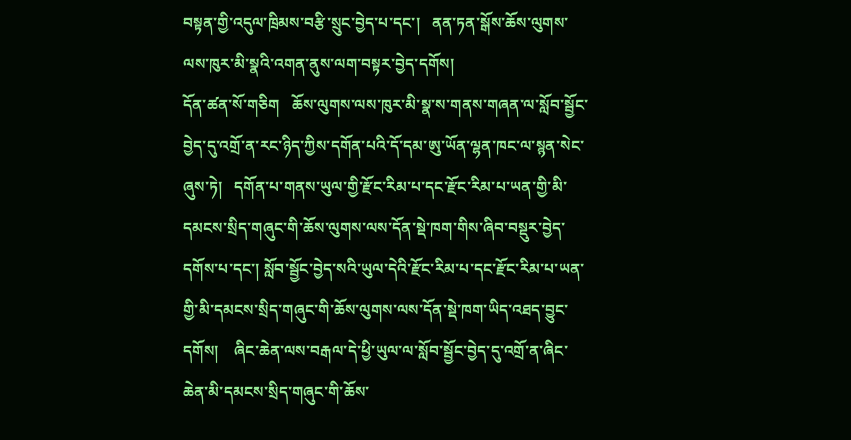བསྟན་གྱི་འདུལ་ཁྲིམས་བརྩི་སྲུང་བྱེད་པ་དང་།   ནན་ཏན་སྒོས་ཆོས་ལུགས་ལས་ཁུར་མི་སྣའི་འགན་ནུས་ལག་བསྟར་བྱེད་དགོས།
དོན་ཚན་སོ་གཅིག   ཆོས་ལུགས་ལས་ཁུར་མི་སྣ་ས་གནས་གཞན་ལ་སློབ་སྦྱོང་བྱེད་དུ་འགྲོ་ན་རང་ཉིད་ཀྱིས་དགོན་པའི་དོ་དམ་ཨུ་ཡོན་ལྷན་ཁང་ལ་སྙན་སེང་ཞུས་ཏེ།   དགོན་པ་གནས་ཡུལ་གྱི་རྫོང་རིམ་པ་དང་རྫོང་རིམ་པ་ཡན་གྱི་མི་དམངས་སྲིད་གཞུང་གི་ཆོས་ལུགས་ལས་དོན་སྡེ་ཁག་གིས་ཞིབ་བསྡུར་བྱེད་དགོས་པ་དང་། སློབ་སྦྱོང་བྱེད་སའི་ཡུལ་དེའི་རྫོང་རིམ་པ་དང་རྫོང་རིམ་པ་ཡན་གྱི་མི་དམངས་སྲིད་གཞུང་གི་ཆོས་ལུགས་ལས་དོན་སྡེ་ཁག་ཡིད་འཐད་བྱུང་དགོས།    ཞིང་ཆེན་ལས་བརྒལ་དེ་ཕྱི་ཡུལ་ལ་སློབ་སྦྱོང་བྱེད་དུ་འགྲོ་ན་ཞིང་ཆེན་མི་དམངས་སྲིད་གཞུང་གི་ཆོས་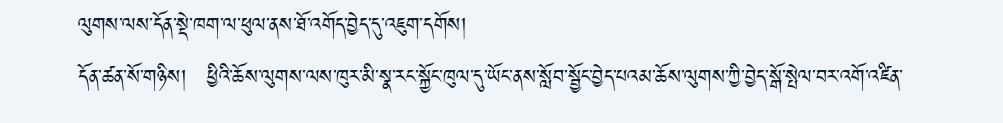ལུགས་ལས་དོན་སྡེ་ཁག་ལ་ཕུལ་ནས་ཐོ་འགོད་བྱེད་དུ་འཇུག་དགོས།
དོན་ཚན་སོ་གཉིས།   ཕྱིའི་ཆོས་ལུགས་ལས་ཁུར་མི་སྣ་རང་སྐྱོང་ཁུལ་དུ་ཡོང་ནས་སློབ་སྦྱོང་བྱེད་པའམ་ཆོས་ལུགས་ཀྱི་བྱེད་སྒོ་སྤེལ་བར་འགོ་འཛིན་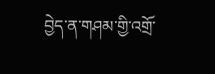བྱེད་ན་གཤམ་གྱི་འགྲོ་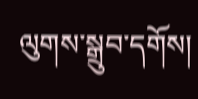ལུགས་སྒྲུབ་དགོས།